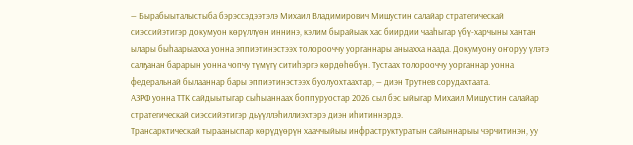— Бырабыыталыстыба бэрэссэдээтэлэ Михаил Владимирович Мишустин салайар стратегическай сиэссийэтигэр докумуон көрүллүөн иннинэ, кэлим бырайыак хас биирдии чааһыгар үбү-харчыны хантан ылары быһаарыахха уонна эппиэтинэстээх толорооччу уорганнары аныахха наада. Докумуону оҥоруу үлэтэ салҕанан барарын уонна чопчу түмүгү ситиһэргэ көрдөһөбүн. Тустаах толорооччу уорганнар уонна федеральнай былааннар бары эппиэтинэстээх буолуохтаахтар, — диэн Трутнев сорудахтаата.
АЗРФ уонна ТТК сайдыытыгар сыһыаннаах боппуруостар 2026 сыл бэс ыйыгар Михаил Мишустин салайар стратегическай сиэссийэтигэр дьүүллэһиллиэхтэрэ диэн иһитиннэрдэ.
Трансарктическай тырааныспар көрүдүөрүн хааччыйыы инфраструктуратын сайыннарыы чэрчитинэн, уу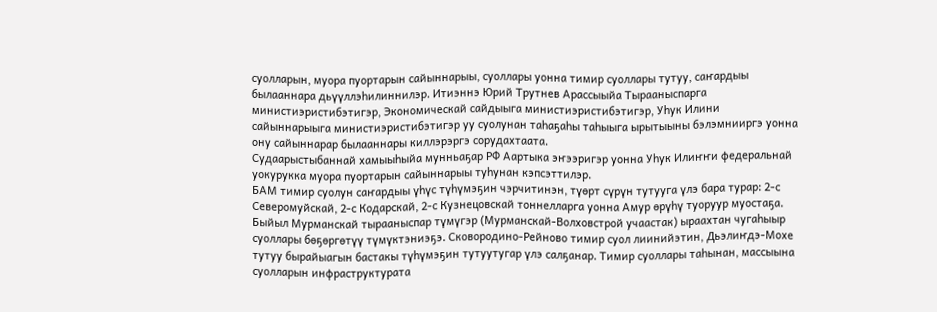суолларын, муора пуортарын сайыннарыы, суоллары уонна тимир суоллары тутуу, саҥардыы былааннара дьүүллэһилиннилэр. Итиэннэ Юрий Трутнев Арассыыйа Тырааныспарга министиэристибэтигэр, Экономическай сайдыыга министиэристибэтигэр, Уһук Илини сайыннарыыга министиэристибэтигэр уу суолунан таһаҕаһы таһыыга ырытыыны бэлэмнииргэ уонна ону сайыннарар былааннары киллэрэргэ сорудахтаата.
Судаарыстыбаннай хамыыһыйа мунньаҕар РФ Аартыка эҥээригэр уонна Уһук Илиҥҥи федеральнай уокурукка муора пуортарын сайыннарыы туһунан кэпсэттилэр.
БАМ тимир суолун саҥардыы үһүс түһүмэҕин чэрчитинэн, түөрт сүрүн тутууга үлэ бара турар: 2-с Северомуйскай, 2-с Кодарскай, 2-с Кузнецовскай тоннелларга уонна Амур өрүһү туоруур муостаҕа. Быйыл Мурманскай тырааныспар түмүгэр (Мурманскай-Волховстрой учаастак) ыраахтан чугаһыыр суоллары бөҕөргөтүү түмүктэниэҕэ. Сковородино-Рейново тимир суол лиинийэтин, Дьэлиҥдэ-Мохе тутуу бырайыагын бастакы түһүмэҕин тутуутугар үлэ салҕанар. Тимир суоллары таһынан, массыына суолларын инфраструктурата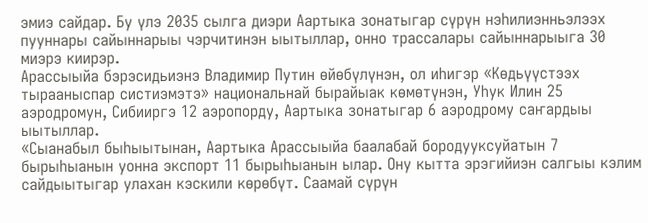эмиэ сайдар. Бу үлэ 2035 сылга диэри Аартыка зонатыгар сүрүн нэһилиэнньэлээх пууннары сайыннарыы чэрчитинэн ыытыллар, онно трассалары сайыннарыыга 30 миэрэ киирэр.
Арассыыйа бэрэсидьиэнэ Владимир Путин өйөбүлүнэн, ол иһигэр «Көдьүүстээх тырааныспар систиэмэтэ» национальнай бырайыак көмөтүнэн, Уһук Илин 25 аэродромун, Сибииргэ 12 аэропорду, Аартыка зонатыгар 6 аэродрому саҥардыы ыытыллар.
«Сыанабыл быһыытынан, Аартыка Арассыыйа баалабай бородууксуйатын 7 бырыһыанын уонна экспорт 11 бырыһыанын ылар. Ону кытта эрэгийиэн салгыы кэлим сайдыытыгар улахан кэскили көрөбүт. Саамай сүрүн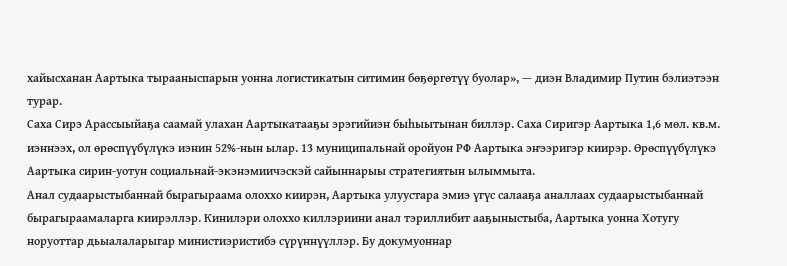хайысханан Аартыка тырааныспарын уонна логистикатын ситимин бөҕөргөтүү буолар», — диэн Владимир Путин бэлиэтээн турар.
Саха Сирэ Арассыыйаҕа саамай улахан Аартыкатааҕы эрэгийиэн быһыытынан биллэр. Саха Сиригэр Аартыка 1,6 мөл. кв.м. иэннээх, ол өрөспүүбүлүкэ иэнин 52%-нын ылар. 13 муниципальнай оройуон РФ Аартыка эҥээригэр киирэр. Өрөспүүбүлүкэ Аартыка сирин-уотун социальнай-экэнэмиичэскэй сайыннарыы стратегиятын ылыммыта.
Анал судаарыстыбаннай бырагыраама олоххо киирэн, Аартыка улуустара эмиэ үгүс салааҕа аналлаах судаарыстыбаннай бырагыраамаларга киирэллэр. Кинилэри олоххо киллэриини анал тэриллибит ааҕыныстыба, Аартыка уонна Хотугу норуоттар дьыалаларыгар министиэристибэ сүрүннүүллэр. Бу докумуоннар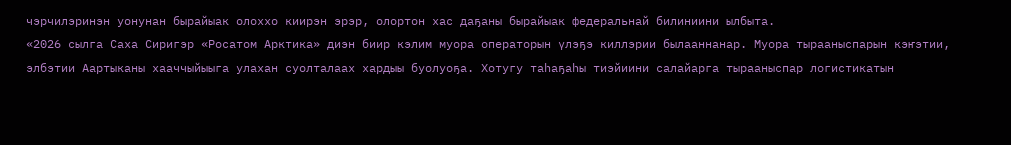чэрчилэринэн уонунан бырайыак олоххо киирэн эрэр, олортон хас даҕаны бырайыак федеральнай билиниини ылбыта.
«2026 сылга Саха Сиригэр «Росатом Арктика» диэн биир кэлим муора операторын үлэҕэ киллэрии былааннанар. Муора тырааныспарын кэҥэтии, элбэтии Аартыканы хааччыйыыга улахан суолталаах хардыы буолуоҕа. Хотугу таһаҕаһы тиэйиини салайарга тырааныспар логистикатын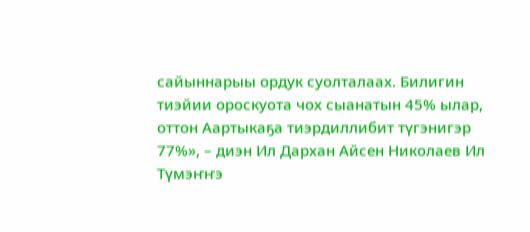сайыннарыы ордук суолталаах. Билигин тиэйии ороскуота чох сыанатын 45% ылар, оттон Аартыкаҕа тиэрдиллибит түгэнигэр 77%», – диэн Ил Дархан Айсен Николаев Ил Түмэҥҥэ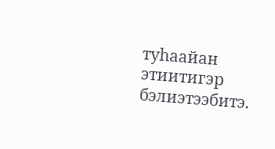туһаайан этиитигэр бэлиэтээбитэ.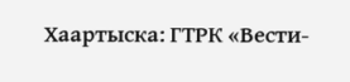Хаартыска: ГТРК «Вести-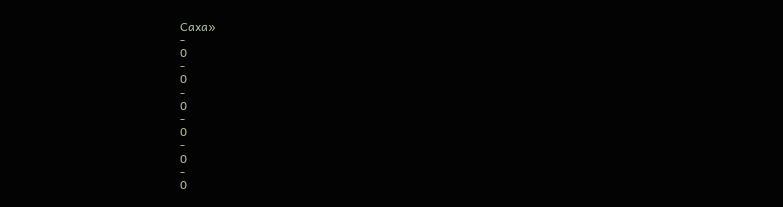Саха»
-
0
-
0
-
0
-
0
-
0
-
0